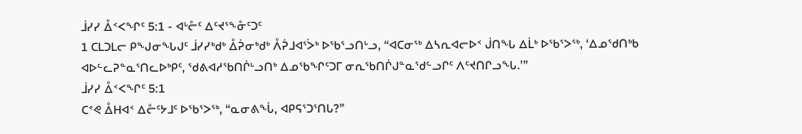ᒨᓯᓯ ᐂᑉᐸᖏᑦ 5:1 - ᐊᒡᓔᑦ ᐃᑦᔪᕐᖕᓁᑦᑐᑦ
1 ᑕᒪᑐᒪᓕ ᑭᖑᓂᖓᒍᑦ ᒨᓯᓯᒃᑯᒃ ᐂᕉᓂᒃᑯᒃ ᐰᕉᒧᐊᕐᐴᒃ ᐅᖃᕐᓗᑎᒡᓗ, “ᐊᑕᓂᖅ ᐃᓴᕆᐊᓕᐅᑉ ᒎᑎᖓ ᐃᒫᒃ ᐅᖃᕐᐳᖅ, ‘ᐃᓄᖁᑎᒃᑲ ᐊᐅᓪᓚᕈᓐᓇᕐᑎᓚᐅᒃᑭᑦ, ᖁᕕᐊᓱᖃᑎᒌᒡᓗᑎᒃ ᐃᓄᖃᖏᑦᑐᒥ ᓂᕆᖃᑎᒌᒍᓐᓇᖁᓪᓗᒋᑦ ᐱᑦᔪᑎᒋᓗᖓ.’”
ᒨᓯᓯ ᐂᑉᐸᖏᑦ 5:1
ᑕᕝᕙ ᐂᕼᐊᑉ ᐃᓔᑦᔭᒧᑦ ᐅᖃᕐᐳᖅ, “ᓇᓂᕕᖔ, ᐊᑭᕋᕐᑐᕐᑎᒐ?”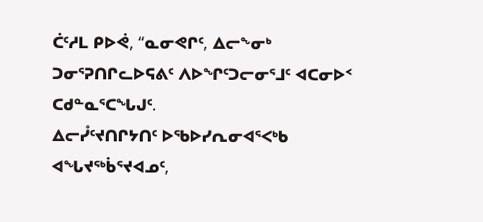ᑖᑦᓱᒪ ᑭᐅᕚ, “ᓇᓂᕙᒋᑦ, ᐃᓕᖕᓂᒃ ᑐᓂᕐᕈᑎᒋᓚᐅᕋᕕᑦ ᐱᐅᖏᑦᑐᓕᓂᕐᒧᑦ ᐊᑕᓂᐅᑉ ᑕᑯᓐᓇᕐᑕᖓᒍᑦ.
ᐃᓕᓮᑦᔪᑎᒋᔭᑎᑦ ᐅᖃᐅᓯᕆᓂᐊᕐᐸᒃᑲ ᐊᖓᔪᖅᑳᕐᔪᐊᓄᑦ,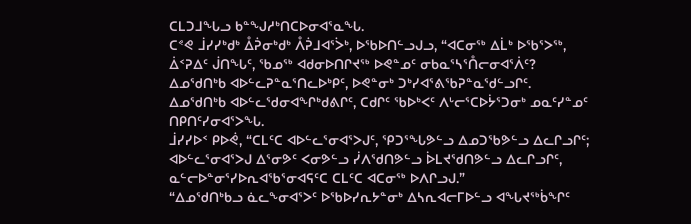ᑕᒪᑐᒧᖓᓗ ᑲᓐᖑᓱᒃᑎᑕᐅᓂᐊᕐᓇᖓ.
ᑕᕝᕙ ᒨᓯᓯᒃᑯᒃ ᐂᕉᓂᒃᑯᒃ ᐰᕉᒧᐊᕐᐴᒃ, ᐅᖃᐅᑎᓪᓗᒍᓗ, “ᐊᑕᓂᖅ ᐃᒫᒃ ᐅᖃᕐᐳᖅ, ᐄᑉᕈᐃᑦ ᒎᑎᖓᑦ, ᖃᓄᖅ ᐊᑯᓂᐅᑎᒋᔪᖅ ᐅᕙᓐᓄᑦ ᓂᑲᓇᕐᓴᕐᑍᓕᓂᐊᕐᐲᑦ? ᐃᓄᖁᑎᒃᑲ ᐊᐅᓪᓚᕈᓐᓇᕐᑎᓚᐅᒃᑭᑦ, ᐅᕙᓐᓂᒃ ᑐᒃᓯᐊᕐᕕᖃᕈᓐᓇᖁᓪᓗᒋᑦ.
ᐃᓄᖁᑎᒃᑲ ᐊᐅᓪᓚᖁᓂᐊᖏᒃᑯᕕᒋᑦ, ᑕᑯᒋᑦ ᖃᐅᒃᐸᑦ ᐱᒡᓕᕐᑕᐅᔮᕐᑐᓂᒃ ᓄᓇᑦᓯᓐᓄᑦ ᑎᑭᑎᑦᓯᓂᐊᕐᐳᖓ.
ᒨᓯᓯᐅᑉ ᑭᐅᕚ, “ᑕᒪᑦᑕ ᐊᐅᓪᓚᕐᓂᐊᕐᐳᒍᑦ, ᕿᑐᕐᖓᕗᓪᓗ ᐃᓄᑐᖃᕗᓪᓗ ᐃᓚᒋᓗᒋᑦ; ᐊᐅᓪᓚᕐᓂᐊᕐᐳᒍ ᐃᕐᓂᕗᑦ ᐸᓂᕗᓪᓗ ᓰᐱᖁᑎᕗᓪᓗ ᐆᒪᔪᖁᑎᕗᓪᓗ ᐃᓚᒋᓗᒋᑦ, ᓇᓪᓕᐅᓐᓂᕐᓯᐅᕆᐊᖃᕐᓂᐊᕋᑦᑕ ᑕᒪᑦᑕ ᐊᑕᓂᖅ ᐅᐱᒋᓗᒍ.”
“ᐃᓄᖁᑎᒃᑲᓗ ᓈᓚᖕᓂᐊᕐᐳᑦ ᐅᖃᐅᓯᕆᔭᓐᓂᒃ ᐃᓴᕆᐊᓕᒥᐅᓪᓗ ᐊᖓᔪᖅᑳᖏᑦ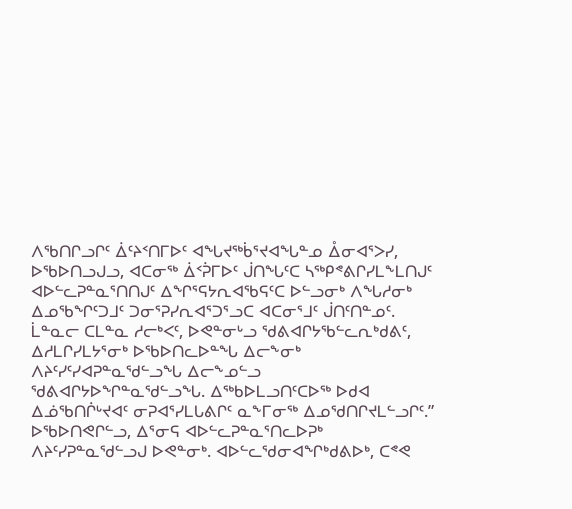ᐱᖃᑎᒋᓗᒋᑦ ᐄᑦᔨᑉᑎᒥᐅᑦ ᐊᖓᔪᖅᑳᕐᔪᐊᖓᓐᓄ ᐂᓂᐊᕐᐳᓯ, ᐅᖃᐅᑎᓗᒍᓗ, ᐊᑕᓂᖅ ᐄᑉᕉᒥᐅᑦ ᒎᑎᖓᑦᑕ ᓴᖅᑭᕝᕕᒋᓯᒪᖕᒪᑎᒍᑦ ᐊᐅᓪᓚᕈᓐᓇᕐᑎᑎᒍᑦ ᐃᖏᕐᕋᔭᕆᐊᖃᕋᑦᑕ ᐅᓪᓗᓂᒃ ᐱᖓᓱᓂᒃ ᐃᓄᖃᖏᑦᑐᒧᑦ ᑐᓂᕐᕈᓯᕆᐊᕐᑐᕐᓗᑕ ᐊᑕᓂᕐᒧᑦ ᒎᑎᑦᑎᓐᓄᑦ.
ᒫᓐᓇᓕ ᑕᒪᓐᓇ ᓱᓕᒃᐸᑦ, ᐅᕙᓐᓂᒡᓗ ᖁᕕᐊᒋᔭᖃᓪᓚᕆᒃᑯᕕᑦ, ᐃᓱᒪᒋᓯᒪᔭᕐᓂᒃ ᐅᖃᐅᑎᓚᐅᓐᖓ ᐃᓕᖕᓂᒃ ᐱᔨᑦᓯᑦᓯᐊᕈᓐᓇᖁᓪᓗᖓ ᐃᓕᖕᓄᓪᓗ ᖁᕕᐊᒋᔭᐅᖏᓐᓇᖁᓪᓗᖓ. ᐃᖅᑲᐅᒪᓗᑎᑦᑕᐅᖅ ᐅᑯᐊ ᐃᓅᖃᑎᒌᒡᔪᐊᑦ ᓂᕈᐊᕐᓯᒪᒐᕕᒋᑦ ᓇᖕᒥᓂᖅ ᐃᓄᖁᑎᒋᔪᒪᓪᓗᒋᑦ.”
ᐅᖃᐅᑎᕙᒋᓪᓗ, ᐃᕐᓂᕋ ᐊᐅᓪᓚᕈᓐᓇᕐᑎᓚᐅᕈᒃ ᐱᔨᑦᓯᕈᓐᓇᖁᓪᓗᒍ ᐅᕙᓐᓂᒃ. ᐊᐅᓪᓚᖁᓂᐊᖏᒃᑯᕕᐅᒃ, ᑕᕝᕙ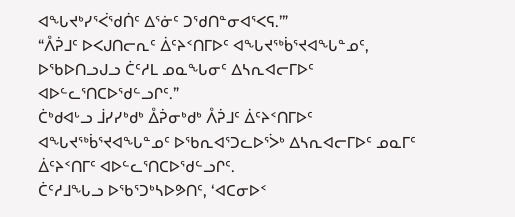ᐊᖓᔪᒃᓯᕐᐹᖁᑏᑦ ᐃᕐᓃᑦ ᑐᖁᑎᓐᓂᐊᕐᐸᕋ.’”
“ᐰᕉᒧᑦ ᐅᐸᒍᑎᓕᕆᑦ ᐄᑦᔨᑉᑎᒥᐅᑦ ᐊᖓᔪᖅᑳᕐᔪᐊᖓᓐᓄᑦ, ᐅᖃᐅᑎᓗᒍᓗ ᑖᑦᓱᒪ ᓄᓇᖓᓂᑦ ᐃᓴᕆᐊᓕᒥᐅᑦ ᐊᐅᓪᓚᕐᑎᑕᐅᖁᓪᓗᒋᑦ.”
ᑖᒃᑯᐊᒡᓗ ᒨᓯᓯᒃᑯᒃ ᐂᕉᓂᒃᑯᒃ ᐰᕉᒧᑦ ᐄᑦᔨᑉᑎᒥᐅᑦ ᐊᖓᔪᖅᑳᕐᔪᐊᖓᓐᓄᑦ ᐅᖃᕆᐊᕐᑐᓚᐅᕐᐴᒃ ᐃᓴᕆᐊᓕᒥᐅᑦ ᓄᓇᒥᑦ ᐄᑦᔨᑉᑎᒥᑦ ᐊᐅᓪᓚᕐᑎᑕᐅᖁᓪᓗᒋᑦ.
ᑖᑦᓱᒧᖓᓗ ᐅᖃᕐᑐᒃᓴᐅᕗᑎᑦ, ‘ᐊᑕᓂᐅᑉ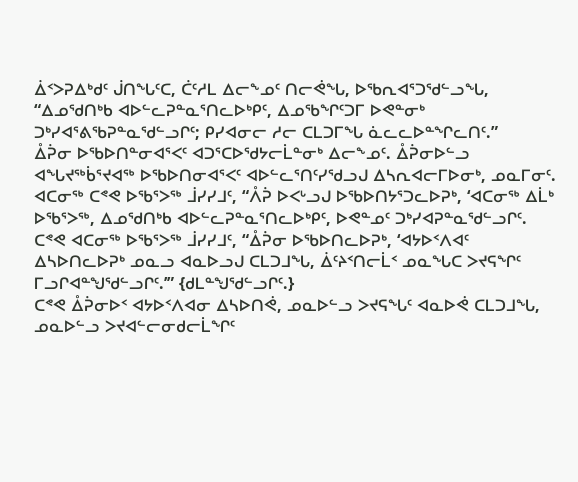ᐄᑉᐳᕈᐃᒃᑯᑦ ᒎᑎᖓᑦᑕ, ᑖᑦᓱᒪ ᐃᓕᖕᓄᑦ ᑎᓕᕚᖓ, ᐅᖃᕆᐊᕐᑐᖁᓪᓗᖓ, “ᐃᓄᖁᑎᒃᑲ ᐊᐅᓪᓚᕈᓐᓇᕐᑎᓚᐅᒃᑭᑦ, ᐃᓄᖃᖏᑦᑐᒥ ᐅᕙᓐᓂᒃ ᑐᒃᓯᐊᕐᕕᖃᕈᓐᓇᖁᓪᓗᒋᑦ; ᑭᓯᐊᓂᓕ ᓱᓕ ᑕᒪᑐᒥᖓ ᓈᓚᓚᐅᓐᖏᓚᑎᑦ.”
ᐂᕉᓂ ᐅᖃᐅᑎᓐᓂᐊᕐᐸᑦ ᐊᑐᕐᑕᐅᖁᔭᓕᒫᓐᓂᒃ ᐃᓕᖕᓄᑦ. ᐂᕉᓂᐅᓪᓗ ᐊᖓᔪᖅᑳᕐᔪᐊᖅ ᐅᖃᐅᑎᓂᐊᕐᐸᑦ ᐊᐅᓪᓚᕐᑎᑦᓯᖁᓗᒍ ᐃᓴᕆᐊᓕᒥᐅᓂᒃ, ᓄᓇᒥᓂᑦ.
ᐊᑕᓂᖅ ᑕᕝᕙ ᐅᖃᕐᐳᖅ ᒨᓯᓯᒧᑦ, “ᐰᕉ ᐅᐸᒡᓗᒍ ᐅᖃᐅᑎᔭᕐᑐᓚᐅᕈᒃ, ‘ᐊᑕᓂᖅ ᐃᒫᒃ ᐅᖃᕐᐳᖅ, ᐃᓄᖁᑎᒃᑲ ᐊᐅᓪᓚᕈᓐᓇᕐᑎᓚᐅᒃᑭᑦ, ᐅᕙᓐᓄᑦ ᑐᒃᓯᐊᕈᓐᓇᖁᓪᓗᒋᑦ.
ᑕᕝᕙ ᐊᑕᓂᖅ ᐅᖃᕐᐳᖅ ᒨᓯᓯᒧᑦ, “ᐂᕉᓂ ᐅᖃᐅᑎᓚᐅᕈᒃ, ‘ᐊᔭᐅᑉᐱᐊᑦ ᐃᓴᐅᑎᓚᐅᕈᒃ ᓄᓇᓗ ᐊᓇᐅᓗᒍ ᑕᒪᑐᒧᖓ, ᐄᑦᔨᑉᑎᓕᒫᑉ ᓄᓇᖓᑕ ᐳᔪᕋᖏᑦ ᒥᓗᒋᐊᓐᖑᖁᓪᓗᒋᑦ.’” {ᑯᒪᓐᖑᖁᓪᓗᒋᑦ.}
ᑕᕝᕙ ᐂᕉᓂᐅᑉ ᐊᔭᐅᑉᐱᐊᓂ ᐃᓴᐅᑎᕚ, ᓄᓇᐅᓪᓗ ᐳᔪᕋᖓᑦ ᐊᓇᐅᕚ ᑕᒪᑐᒧᖓ, ᓄᓇᐅᓪᓗ ᐳᔪᐊᓪᓕᓂᑯᓕᒫᖏᑦ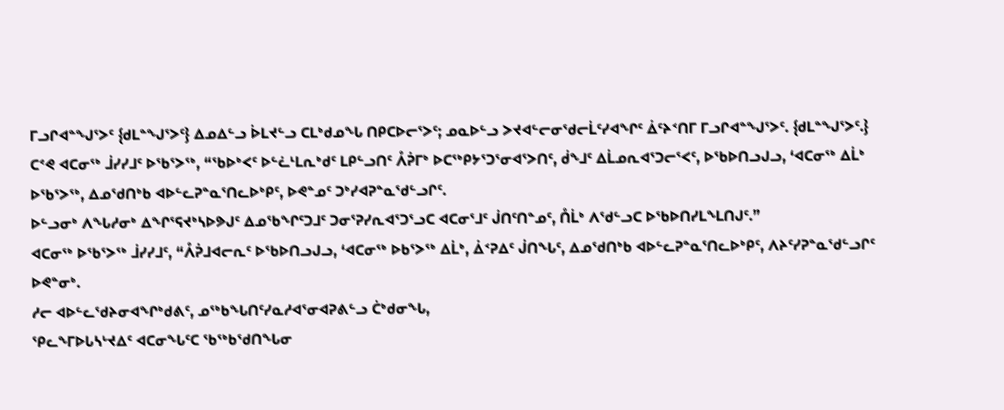ᒥᓗᒋᐊᓐᖑᕐᐳᑦ {ᑯᒪᓐᖑᕐᐳᑦ} ᐃᓄᐃᓪᓗ ᐆᒪᔪᓪᓗ ᑕᒪᒃᑯᓄᖓ ᑎᑭᑕᐅᓕᕐᐳᑦ; ᓄᓇᐅᓪᓗ ᐳᔪᐊᓪᓕᓂᖁᓕᒫᑦᓯᐊᖏᑦ ᐄᑦᔨᑉᑎᒥ ᒥᓗᒋᐊᓐᖑᕐᐳᑦ. {ᑯᒪᓐᖑᕐᐳᑦ.}
ᑕᕝᕙ ᐊᑕᓂᖅ ᒨᓯᓯᒧᑦ ᐅᖃᕐᐳᖅ, “ᖃᐅᒃᐸᑦ ᐅᓪᓛᒻᒪᕆᒃᑯᑦ ᒪᑭᓪᓗᑎᑦ ᐰᕉᒥᒃ ᐅᑕᖅᑭᔭᕐᑐᕐᓂᐊᕐᐳᑎᑦ, ᑰᖕᒧᑦ ᐃᒫᓄᕆᐊᕐᑐᓕᕐᐸᑦ, ᐅᖃᐅᑎᓗᒍᓗ, ‘ᐊᑕᓂᖅ ᐃᒫᒃ ᐅᖃᕐᐳᖅ, ᐃᓄᖁᑎᒃᑲ ᐊᐅᓪᓚᕈᓐᓇᕐᑎᓚᐅᒃᑭᑦ, ᐅᕙᓐᓄᑦ ᑐᒃᓯᐊᕈᓐᓇᖁᓪᓗᒋᑦ.
ᐅᓪᓗᓂᒃ ᐱᖓᓱᓂᒃ ᐃᖏᕐᕋᔪᒃᓴᐅᕗᒍᑦ ᐃᓄᖃᖏᑦᑐᒧᑦ ᑐᓂᕐᕈᓯᕆᐊᕐᑐᕐᓗᑕ ᐊᑕᓂᕐᒧᑦ ᒎᑎᑦᑎᓐᓄᑦ, ᑍᒫᒃ ᐱᖁᓪᓗᑕ ᐅᖃᐅᑎᓯᒪᖕᒪᑎᒍᑦ.”
ᐊᑕᓂᖅ ᐅᖃᕐᐳᖅ ᒨᓯᓯᒧᑦ, “ᐰᕉᒧᐊᓕᕆᑦ ᐅᖃᐅᑎᓗᒍᓗ, ‘ᐊᑕᓂᖅ ᐅᑲᕐᐳᖅ ᐃᒫᒃ, ᐄᑉᕈᐃᑦ ᒎᑎᖓᑦ, ᐃᓄᖁᑎᒃᑲ ᐊᐅᓪᓚᕈᓐᓇᕐᑎᓚᐅᒃᑭᑦ, ᐱᔨᑦᓯᕈᓐᓇᖁᓪᓗᒋᑦ ᐅᕙᓐᓂᒃ.
ᓱᓕ ᐊᐅᓪᓚᖁᔨᓂᐊᖏᒃᑯᕕᑦ, ᓄᖅᑲᖓᑎᑦᓯᓇᓱᐊᕐᓂᐊᕈᕕᓪᓗ ᑖᒃᑯᓂᖓ,
ᕿᓚᖕᒥᐅᒐᓴᒡᔪᐃᑦ ᐊᑕᓂᖓᑦᑕ ᖃᖅᑲᖁᑎᖓᓂ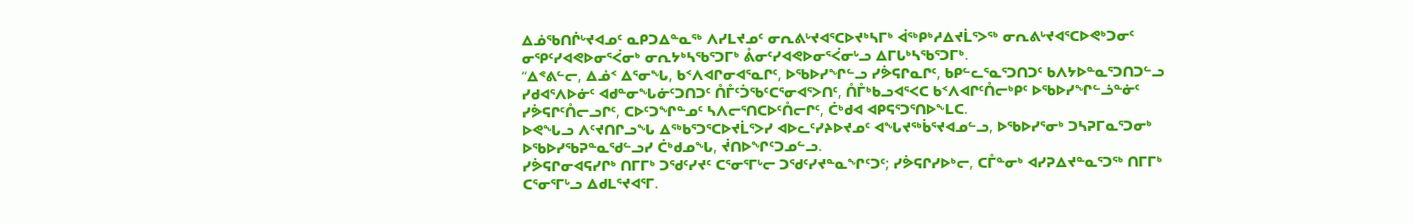ᐃᓅᖃᑎᒌᒡᔪᐊᓄᑦ ᓇᑭᑐᐃᓐᓇᖅ ᐱᓯᒪᔪᓄᑦ ᓂᕆᕕᒡᔪᐊᕐᑕᐅᔪᒃᓴᒥᒃ ᐋᖅᑭᒃᓱᐃᔪᒫᕐᐳᖅ ᓂᕆᕕᒡᔪᐊᕐᑕᐅᕙᒃᑐᓂᑦ ᓂᕿᑦᓯᐊᕙᐅᓂᕐᐹᓂᒃ ᓂᕆᔭᒃᓴᖃᕐᑐᒥᒃ ᕔᓂᑦᓯᐊᕙᐅᓂᕐᐹᓂᒡᓗ ᐃᒥᒐᒃᓴᖃᕐᑐᒥᒃ.
“ᐃᕝᕕᓪᓕ, ᐃᓅᑉ ᐃᕐᓂᖓ, ᑲᑉᐱᐊᒋᓂᐊᕐᓇᒋᑦ, ᐅᖃᐅᓯᖏᓪᓗ ᓯᕘᕋᒋᓇᒋᑦ, ᑲᑭᓪᓚᕐᓇᕐᑐᑎᑐᑦ ᑲᐱᔭᐅᓐᓇᕐᑐᑎᑐᓪᓗ ᓯᑯᐊᕐᐱᐅᓃᑦ ᐊᑯᓐᓂᖓᓃᑦᑐᑎᑐᑦ ᑍᒤᑦᑑᖃᑦᑕᕐᓂᐊᕐᐳᑎᑦ, ᑍᒤᒃᑲᓗᐊᕐᐸᑕ ᑲᑉᐱᐊᒋᑦᑍᓕᒃᑭᑦ ᐅᖃᐅᓯᖏᓪᓘᓐᓃᑦ ᓯᕘᕋᒋᑦᑍᓕᓗᒋᑦ, ᑕᐅᑦᑐᖏᓐᓄᑦ ᓴᐱᓕᕐᑎᑕᐅᑦᑍᓕᒋᑦ, ᑖᒃᑯᐊ ᐊᑭᕋᕐᑐᕐᑎᐅᖕᒪᑕ.
ᐅᕙᖓᓗ ᐱᑦᔪᑎᒋᓗᖓ ᐃᖅᑲᕐᑐᕐᑕᐅᔪᒫᕐᐳᓯ ᐊᐅᓚᑦᓯᔨᐅᔪᓄᑦ ᐊᖓᔪᖅᑳᕐᔪᐊᓄᓪᓗ, ᐅᖃᐅᓯᕐᓂᒃ ᑐᓴᕈᒥᓇᕐᑐᓂᒃ ᐅᖃᐅᓯᖃᕈᓐᓇᖁᓪᓗᓯ ᑖᒃᑯᓄᖓ, ᔫᑎᐅᖏᑦᑐᓄᓪᓗ.
ᓯᕘᕋᒋᓂᐊᕋᓯᒋᒃ ᑎᒥᒥᒃ ᑐᖁᑦᓯᔪᑦ ᑕᕐᓂᕐᒥᒡᓕ ᑐᖁᑦᓯᔪᓐᓇᖏᑦᑐᑦ; ᓯᕘᕋᒋᓯᐅᒃᓕ, ᑕᒤᓐᓂᒃ ᐊᓯᕈᐃᔪᓐᓇᕐᑐᖅ ᑎᒥᒥᒃ ᑕᕐᓂᕐᒥᒡᓗ ᐃᑯᒪᕐᔪᐊᕐᒥ.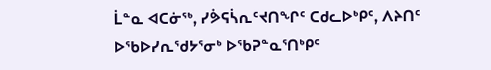ᒫᓐᓇ ᐊᑕᓃᖅ, ᓯᕘᕋᓵᕆᑦᔪᑎᖏᑦ ᑕᑯᓚᐅᒃᑭᑦ, ᐱᔨᑎᑦ ᐅᖃᐅᓯᕆᖁᔭᕐᓂᒃ ᐅᖃᕈᓐᓇᕐᑎᒃᑭᑦ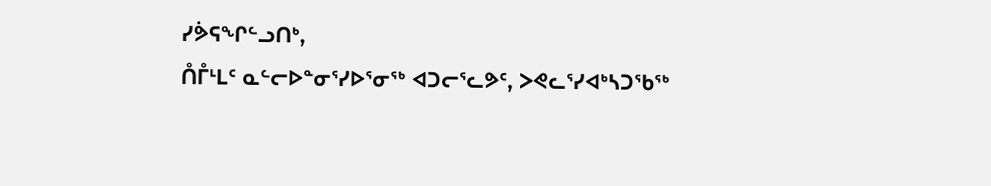ᓯᕘᕋᖏᓪᓗᑎᒃ,
ᑍᒤᒻᒪᑦ ᓇᓪᓕᐅᓐᓂᕐᓯᐅᕐᓂᖅ ᐊᑐᓕᕐᓚᕗᑦ, ᐳᕙᓚᕐᓯᐊᒃᓴᑐᖃᖅ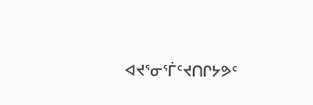ᐊᔪᕐᓂᕐᒦᑦᔪᑎᒋᔭᕗᑦ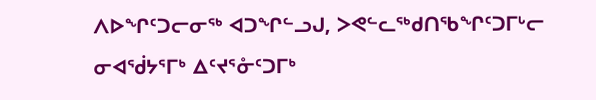ᐱᐅᖏᑦᑐᓕᓂᖅ ᐊᑐᖏᓪᓗᒍ, ᐳᕙᓪᓚᖅᑯᑎᖃᖏᑦᑐᒥᒡᓕ ᓂᐊᖂᔭᕐᒥᒃ ᐃᑦᔪᕐᓁᑦᑐᒥᒃ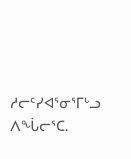ᓱᓕᑦᓯᐊᕐᓂᕐᒥᒡᓗ ᐱᖔᓕᕐᑕ.